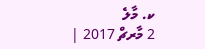ކ. މާލެ
2 މާރޗް 2017 |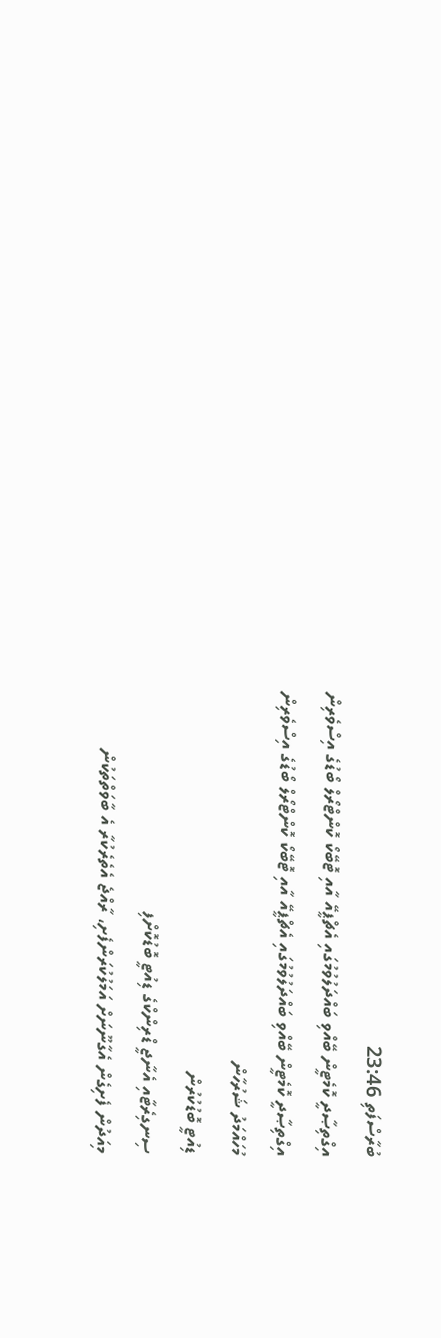ބުރާސްފަތި 23:46
އިގްތިޞާދީ ކޮމެޓީން ބޭއްވި ބައްދަލުވުމުގައި އެޗްޕީއޭ އާއި ޓޮބޭކޯ ކޮންޓްރޯލް ބޯޑުގެ އިސްވެރިން
އިގްތިޞާދީ ކޮމެޓީން ބޭއްވި ބައްދަލުވުމުގައި އެޗްޕީއޭ އާއި ޓޮބޭކޯ ކޮންޓްރޯލް ބޯޑުގެ އިސްވެރިން
މުހައްމަދު ޝަރުހާން
ޑިއުޓީ ބޮޑުކުރުން
ސިނގިރެޓާއި އެނާޖީ ޑްރިންކްގެ ޑިއުޓީ ބޮޑުކޮށްފި
މިއަދުން ފެށިގެން އެގާނޫނަށް އަމަލުކުރަންފެށި، ރާއްޖެ އެތެރެކުރާ އެ ބާވަތްތަކުން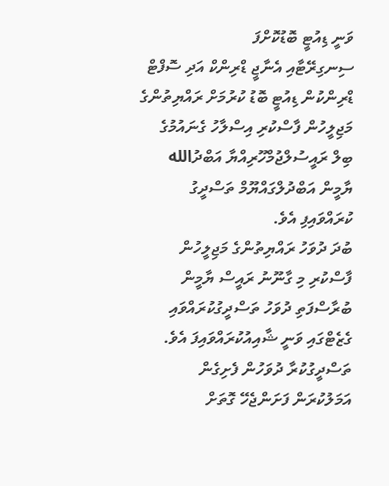ވަނީ ޑިއުޓީ ބޮޑުކޮށްފަ
ސިނގިރޭޓާއި އެނާޖީ ޑްރިންކް އަދި ސޮފްޓް ޑްރިންކުން ޑިއުޓީ ބޮޑު ކުރުމަށް ރައްޔިތުންގެ މަޖިލީހުން ފާސްކުރި އިސްލާހު ގެނައުމުގެ ބިލް ރައީސުލްޖުމްހޫރިއްޔާ އަބްދުالله ޔާމީން އަބްދުލްގައްޔޫމް ތަސްދީގު ކުރައްވައިފި އެވެ.
ބުދަ ދުވަހު ރައްޔިތުންގެ މަޖިލީހުން ފާސްކުރި މި ގާނޫނު ރައީސް ޔާމީން ބުރާސްފަތި ދުވަހު ތަސްދީގުކުރައްވައި ގެޒެޓްގައި ވަނީ ޝާއިއުކުރައްވައިފަ އެވެ.
ތަސްދީގުކުރާ ދުވަހުން ފެށިގެން އަމަލުކުރަން ފަށަންޖެހޭ ގޮތަށް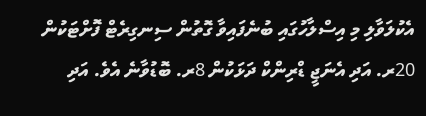އެކުލަވާލި މި އިސްލާހުގައި ބުނެފައިވާ ގޮތުން ސިނގިރެޓް ފޮށްޓަކުން 20ރ. އަދި އެނަޖީ ޑްރިންކް ދަޅަކުން 8ރ. ބޮޑުވާނެ އެވެ. އަދި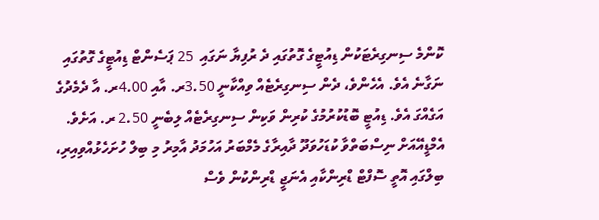ކޮންމެ ސިނގިރެޓަކުން ޑިއުޓީގެ ގޮތުގައި ދެ ރުފިޔާ ނަގައި  25 ޕަސެންޓް ޑިއުޓީގެ ގޮތުގައި ނަގާނެ އެވެ. އެހެންވެ، ދެން ސިނގިރެޓެއް ވިއްކާނީ 3.50ރ. އާއި 4.00ރ. އާ ދެމެދުގެ އަގެއްގަ އެވެ. ޑިއުޓީ ބޮޑުކުރުމުގެ ކުރިން ވަކިން ސިނގިރެޓެއް ލިބެނީ 2.50 ރ. އަށެވެ.
އެމްޑީއޭއަށް ނިސްބަތްވާ ކުޑަހުވަދޫ ދާއިރާގެ މެމްބަރު އަހުމަދު އާމިރު މި ބިލް ހުށަހެޅުއްވިއިރި، ބިލްގައި އޮތީ ސޮފްޓް ޑްރިންކާއި އެނަޖީ ޑްރިންކުން ވެސް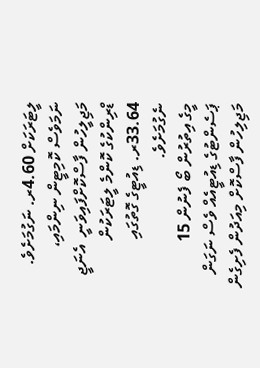ލީޓަރަކަށް 4.60ރ. ނަގުމަށެވެ. ނަމަވެސް ކޮމިޓީން ނިންމައި، މަޖިލީހުން ފާސްކޮށްފައިވަނީ  އެނަޖީ ޑްރިންކުގެ ކޮންމެ ލީޓަރަކުން 33.64ރ. ޑިއުޓީގެ ގޮތުގައި ނެގުމަށެވެ.
މީގެ އިތުރުން ބޯ ފެނުން 15 ޕަސެންޓުގެ ޑިއުޓީއެއް ވެސް ނަގަން މަޖިލިހުން ފާސްކޮށް މިއަދުން ފެށިގެން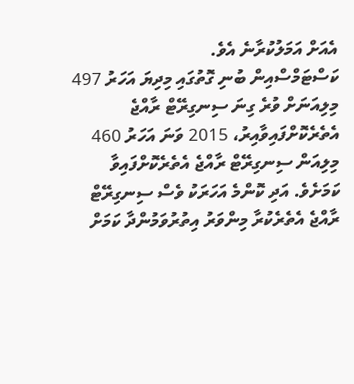އެއަށް އަމަލުކުރާނެ އެވެ.
ކަސްޓަމްސްއިން ބުނި ގޮތުގައި މިދިޔަ އަހަރު 497 މިލިއަނަށް ވުރެ ގިނަ ސިނގިރޭޓް ރާއްޖެ އެތެރެކޮށްފައިވާއިރު، 2015 ވަނަ އަހަރު 460 މިލިއަން ސިނގިރޭޓް ރާއްޖެ އެތެރެކޮށްފައިވާ ކަމަށެވެ. އަދި ކޮންމެ އަހަރަކު ވެސް ސިނގިރޭޓް ރާއްޖެ އެތެރެކުރާ މިންވަރު އިތުރުވަމުންދާ ކަމަށް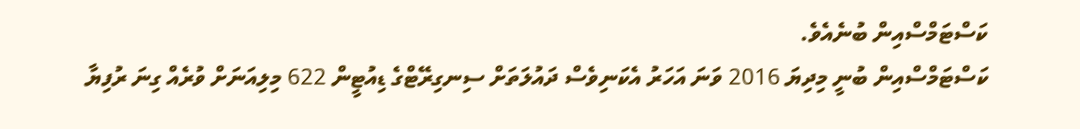ކަސްޓަމްސްއިން ބުނެއެވެ.
ކަސްޓަމްސްއިން ބުނީ މިދިޔަ 2016 ވަނަ އަހަރު އެކަނިވެސް ދައުލަތަށް ސިނގިރޭޓްގެ ޑިއުޓީން 622 މިލިއަނަށް ވުރެއް ގިނަ ރުފިޔާ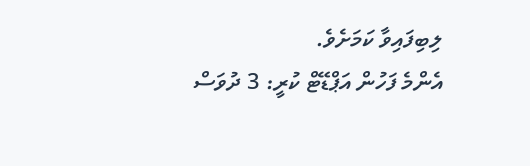ލިބިފައިވާ ކަމަށެވެ.
އެންމެ ފަހުން އަޕްޑޭޓް ކުރީ: 3 ދުވަސް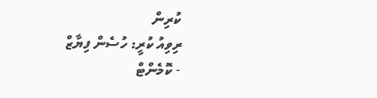ކުރިން
ރިވިއު ކުރީ: ހުސެން ފިޔާޒް
- ކޮމެންޓް